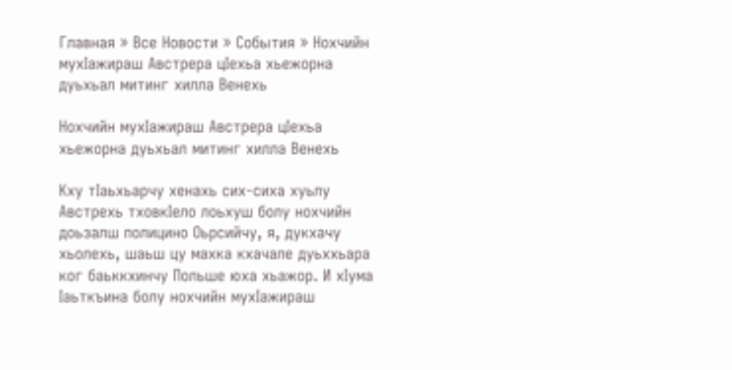Главная » Все Новости » События » Нохчийн мухIажираш Австрера цIехьа хьежорна дуьхьал митинг хилла Венехь

Нохчийн мухIажираш Австрера цIехьа хьежорна дуьхьал митинг хилла Венехь

Кху тIаьхьарчу хенахь сих-сиха хуьлу Австрехь тховкIело лоьхуш болу нохчийн доьзалш полицино Оьрсийчу, я, дукхачу хьолехь, шаьш цу махка кхачале дуьххьара ког баьккхинчу Польше юха хьажор. И хIума Iаьткъина болу нохчийн мухIажираш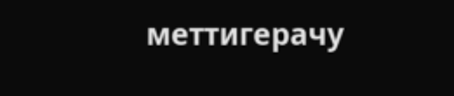меттигерачу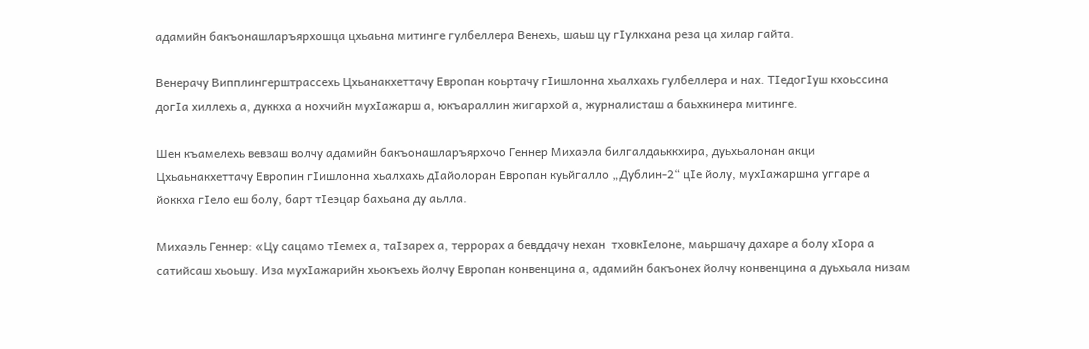адамийн бакъонашларъярхошца цхьаьна митинге гулбеллера Венехь, шаьш цу гIулкхана реза ца хилар гайта.

Венерачу Випплингерштрассехь Цхьанакхеттачу Европан коьртачу гIишлонна хьалхахь гулбеллера и нах. ТIедогIуш кхоьссина догIа хиллехь а, дуккха а нохчийн мухIажарш а, юкъараллин жигархой а, журналисташ а баьхкинера митинге.

Шен къамелехь вевзаш волчу адамийн бакъонашларъярхочо Геннер Михаэла билгалдаьккхира, дуьхьалонан акци Цхьаьнакхеттачу Европин гIишлонна хьалхахь дIайолоран Европан куьйгалло „Дублин-2“ цIе йолу, мухIажаршна уггаре а йоккха гIело еш болу, барт тIеэцар бахьана ду аьлла.

Михаэль Геннер: «Цу сацамо тIемех а, таIзарех а, террорах а бевддачу нехан  тховкIелоне, маьршачу дахаре а болу хIора а сатийсаш хьоьшу. Иза мухIажарийн хьокъехь йолчу Европан конвенцина а, адамийн бакъонех йолчу конвенцина а дуьхьала низам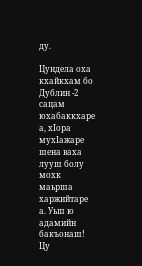ду.

Цундела оха кхайкхам бо Дублин -2 сацам юхабаккхаре а, хIора мухIажаре шена ваха лууш болу мохк маьрша харжийтаре а. Уьш ю адамийн бакъонаш! Цу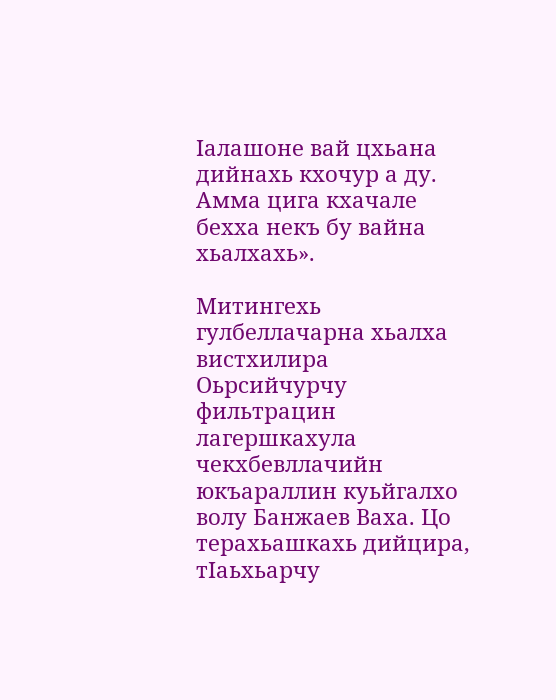Iалашоне вай цхьана дийнахь кхочур а ду. Амма цига кхачале бехха некъ бу вайна хьалхахь».

Митингехь гулбеллачарна хьалха вистхилира Оьрсийчурчу фильтрацин лагершкахула чекхбевллачийн юкъараллин куьйгалхо волу Банжаев Ваха. Цо терахьашкахь дийцира, тIаьхьарчу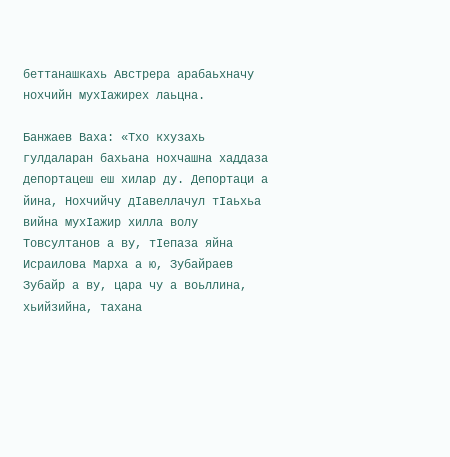беттанашкахь Австрера арабаьхначу нохчийн мухIажирех лаьцна.

Банжаев Ваха: «Тхо кхузахь гулдаларан бахьана нохчашна хаддаза депортацеш еш хилар ду. Депортаци а йина, Нохчийчу дIавеллачул тIаьхьа вийна мухIажир хилла волу Товсултанов а ву, тIепаза яйна Исраилова Марха а ю, Зубайраев Зубайр а ву, цара чу а воьллина, хьийзийна, тахана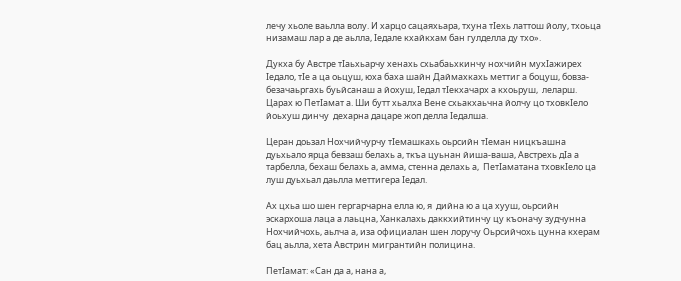лечу хьоле ваьлла волу. И харцо сацаяхьара, тхуна тIехь латтош йолу, тхоьца низамаш лар а де аьлла, Iедале кхайкхам бан гулделла ду тхо».

Дукха бу Австре тIаьхьарчу хенахь схьабаьхкинчу нохчийн мухIажирех Iедало, тIе а ца оьцуш, юха баха шайн Даймахкахь меттиг а боцуш, бовза-безачаьргахь буьйсанаш а йохуш, Iедал тIекхачарх а кхоьруш,  леларш. Царах ю ПетIамат а. Ши бутт хьалха Вене схьакхаьчна йолчу цо тховкIело йоьхуш динчу  дехарна дацаре жоп делла Iедалша.

Церан доьзал Нохчийчурчу тIемашкахь оьрсийн тIеман ницкъашна дуьхьало ярца бевзаш белахь а, ткъа цуьнан йиша-ваша, Австрехь дIа а тарбелла, бехаш белахь а, амма, стенна делахь а,  ПетIаматана тховкIело ца луш дуьхьал даьлла меттигера Iедал.

Ах цхьа шо шен гергарчарна елла ю, я  дийна ю а ца хууш, оьрсийн эскархоша лаца а лаьцна, Ханкалахь даккхийтинчу цу къоначу зудчунна Нохчийчохь, аьлча а, иза официалан шен лоручу Оьрсийчохь цунна кхерам бац аьлла, хета Австрин мигрантийн полицина.

ПетIамат: «Сан да а, нана а,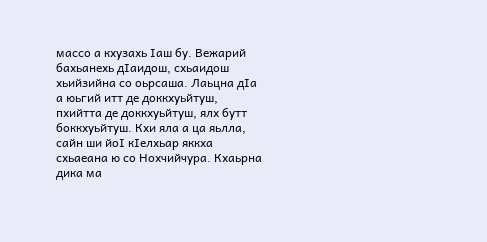массо а кхузахь Iаш бу. Вежарий бахьанехь дIаидош, схьаидош хьийзийна со оьрсаша. Лаьцна дIа а юьгий итт де доккхуьйтуш, пхийтта де доккхуьйтуш, ялх бутт боккхуьйтуш. Кхи яла а ца яьлла, сайн ши йоI кIелхьар яккха схьаеана ю со Нохчийчура. Кхаьрна дика ма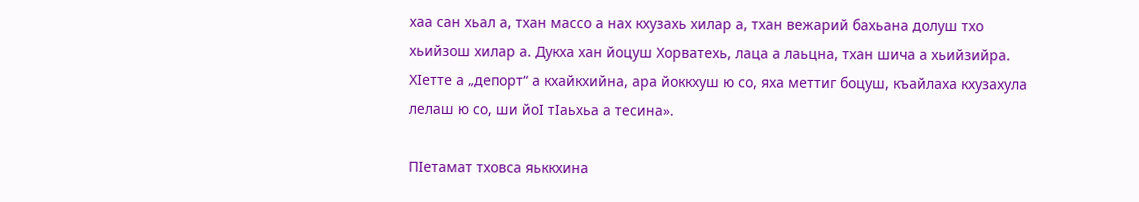хаа сан хьал а, тхан массо а нах кхузахь хилар а, тхан вежарий бахьана долуш тхо хьийзош хилар а. Дукха хан йоцуш Хорватехь, лаца а лаьцна, тхан шича а хьийзийра. ХIетте а „депорт“ а кхайкхийна, ара йоккхуш ю со, яха меттиг боцуш, къайлаха кхузахула лелаш ю со, ши йоI тIаьхьа а тесина».

ПIетамат тховса яьккхина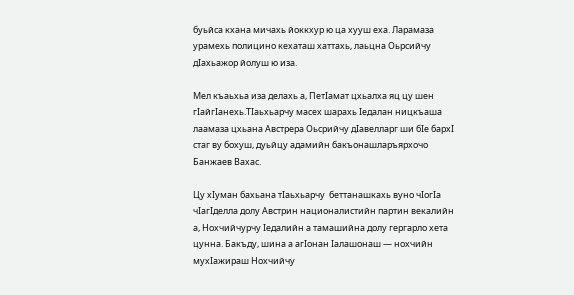буьйса кхана мичахь йоккхур ю ца хууш еха. Ларамаза урамехь полицино кехаташ хаттахь, лаьцна Оьрсийчу дIахьажор йолуш ю иза.

Мел къаьхьа иза делахь а, ПетIамат цхьалха яц цу шен гIайгIанехь.ТIаьхьарчу масех шарахь Iедалан ницкъаша лаамаза цхьана Австрера Оьсрийчу дIавелларг ши бIе бархI стаг ву бохуш, дуьйцу адамийн бакъонашларъярхочо Банжаев Вахас.

Цу хIуман бахьана тIаьхьарчу  беттанашкахь вуно чIогIа чIагIделла долу Австрин националистийн партин векалийн а, Нохчийчурчу Iедалийн а тамашийна долу гергарло хета цунна. Бакъду, шина а агIонан Iалашонаш — нохчийн мухIажираш Нохчийчу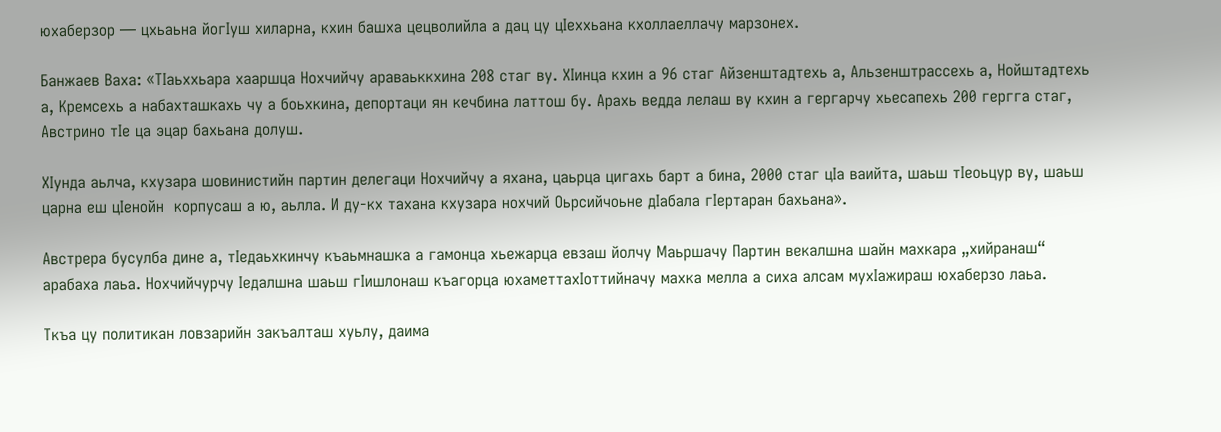юхаберзор — цхьаьна йогIуш хиларна, кхин башха цецволийла а дац цу цIеххьана кхоллаеллачу марзонех.

Банжаев Ваха: «ТIаьххьара хааршца Нохчийчу араваьккхина 208 стаг ву. ХIинца кхин а 96 стаг Айзенштадтехь а, Альзенштрассехь а, Нойштадтехь а, Кремсехь а набахташкахь чу а боьхкина, депортаци ян кечбина латтош бу. Арахь ведда лелаш ву кхин а гергарчу хьесапехь 200 гергга стаг, Австрино тIе ца эцар бахьана долуш.

ХIунда аьлча, кхузара шовинистийн партин делегаци Нохчийчу а яхана, цаьрца цигахь барт а бина, 2000 стаг цIа ваийта, шаьш тIеоьцур ву, шаьш царна еш цIенойн  корпусаш а ю, аьлла. И ду-кх тахана кхузара нохчий Оьрсийчоьне дIабала гIертаран бахьана».

Австрера бусулба дине а, тIедаьхкинчу къаьмнашка а гамонца хьежарца евзаш йолчу Маьршачу Партин векалшна шайн махкара „хийранаш“ арабаха лаьа. Нохчийчурчу Iедалшна шаьш гIишлонаш къагорца юхаметтахIоттийначу махка мелла а сиха алсам мухIажираш юхаберзо лаьа.

Ткъа цу политикан ловзарийн закъалташ хуьлу, даима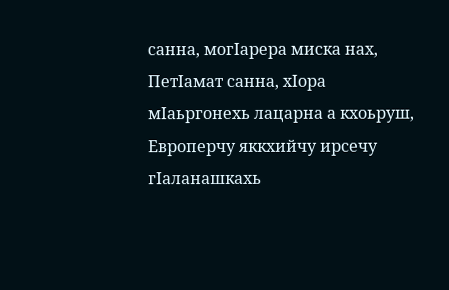санна, могIарера миска нах, ПетIамат санна, хIора мIаьргонехь лацарна а кхоьруш, Европерчу яккхийчу ирсечу гIаланашкахь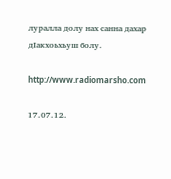луралла долу нах санна дахар дIакхоьхьуш болу.

http://www.radiomarsho.com

17.07.12.